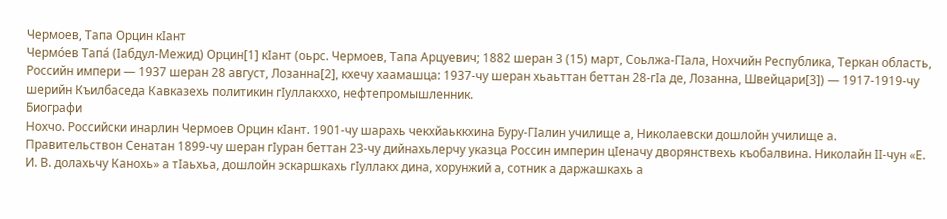Чермоев, Тапа Орцин кӀант
Чермо́ев Тапа́ (Ӏабдул-Межид) Орцин[1] кӀант (оьрс. Чермоев, Тапа Арцуевич; 1882 шеран 3 (15) март, Соьлжа-ГӀала, Нохчийн Республика, Теркан область, Российн импери — 1937 шеран 28 август, Лозанна[2], кхечу хаамашца: 1937-чу шеран хьаьттан беттан 28-гӀа де, Лозанна, Швейцари[3]) — 1917-1919-чу шерийн Къилбаседа Кавказехь политикин гӀуллакххо, нефтепромышленник.
Биографи
Нохчо. Российски инарлин Чермоев Орцин кӀант. 1901-чу шарахь чекхйаьккхина Буру-ГӀалин училище а, Николаевски дошлойн училище а. Правительствон Сенатан 1899-чу шеран гӀуран беттан 23-чу дийнахьлерчу указца Россин империн цӀеначу дворянствехь къобалвина. Николайн ӀӀ-чун «Е. И. В. долахьчу Канохь» а тӀаьхьа, дошлойн эскаршкахь гӀуллакх дина, хорунжий а, сотник а даржашкахь а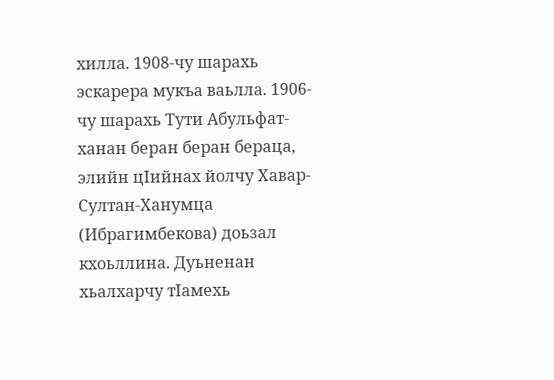хилла. 1908-чу шарахь эскарера мукъа ваьлла. 1906-чу шарахь Тути Абульфат-ханан беран беран бераца, элийн цӀийнах йолчу Хавар-Султан-Ханумца (Ибрагимбекова) доьзал кхоьллина. Дуьненан хьалхарчу тӀамехь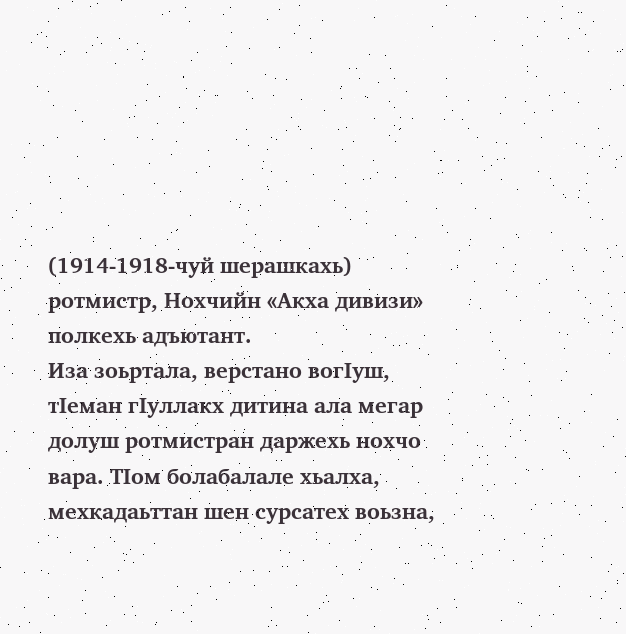(1914-1918-чуй шерашкахь) ротмистр, Нохчийн «Акха дивизи» полкехь адъютант.
Иза зоьртала, верстано вогӀуш, тӀеман гӀуллакх дитина ала мегар долуш ротмистран даржехь нохчо вара. ТӀом болабалале хьалха, мехкадаьттан шен сурсатех воьзна,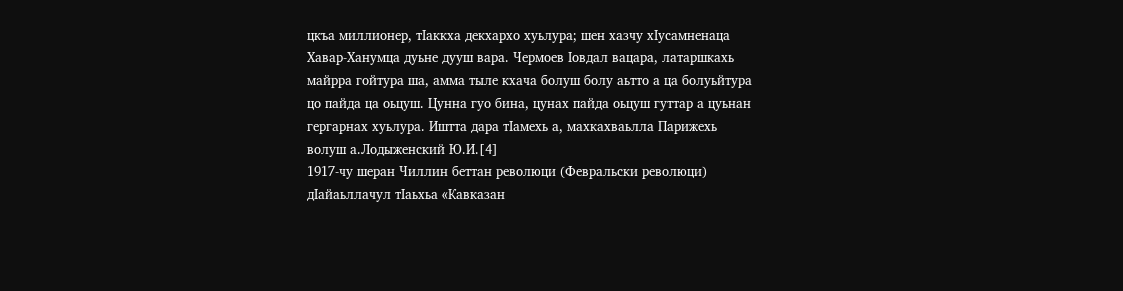цкъа миллионер, тӀаккха декхархо хуьлура; шен хазчу хӀусамненаца Хавар-Ханумца дуьне дууш вара. Чермоев Ӏовдал вацара, латаршкахь майрра гойтура ша, амма тыле кхача болуш болу аьтто а ца болуьйтура цо пайда ца оьцуш. Цунна гуо бина, цунах пайда оьцуш гуттар а цуьнан гергарнах хуьлура. Иштта дара тӀамехь а, махкахваьлла Парижехь волуш а.Лодыженский Ю.И.[4]
1917-чу шеран Чиллин беттан революци (Февральски революци) дӀайаьллачул тӀаьхьа «Кавказан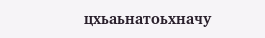цхьаьнатоьхначу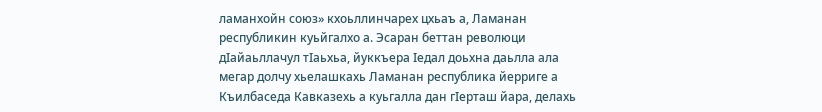ламанхойн союз» кхоьллинчарех цхьаъ а, Ламанан республикин куьйгалхо а. Эсаран беттан революци дӀайаьллачул тӀаьхьа, йуккъера Ӏедал доьхна даьлла ала мегар долчу хьелашкахь Ламанан республика йерриге а Къилбаседа Кавказехь а куьгалла дан гӀерташ йара, делахь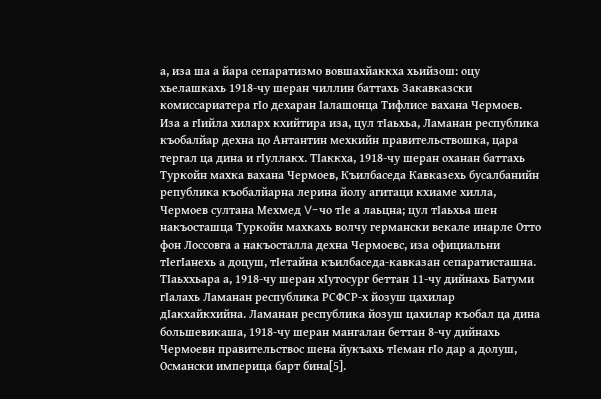а, иза ша а йара сепаратизмо вовшахйаккха хьийзош: оцу хьелашкахь 1918-чу шеран чиллин баттахь Закавказски комиссариатера гӀо дехаран Ӏалашонца Тифлисе вахана Чермоев. Иза а гӀийла хиларх кхийтира иза, цул тӀаьхьа, Ламанан республика къобалйар дехна цо Антантин мехкийн правительствошка, цара тергал ца дина и гӀуллакх. ТӀаккха, 1918-чу шеран оханан баттахь Туркойн махка вахана Чермоев, Къилбаседа Кавказехь бусалбанийн република къобалйарна лерина йолу агитаци кхиаме хилла, Чермоев султана Мехмед V-чо тӀе а лаьцна; цул тӀаьхьа шен накъосташца Туркойн махкахь волчу германски векале инарле Отто фон Лоссовга а накъосталла дехна Чермоевс, иза официальни тӀегӀанехь а доцуш, тӀетайна къилбаседа-кавказан сепаратисташна. ТӀаьххьара а, 1918-чу шеран хӀутосург беттан 11-чу дийнахь Батуми гӀалахь Ламанан республика РСФСР-х йозуш цахилар дӀакхайкхийна. Ламанан республика йозуш цахилар къобал ца дина большевикаша, 1918-чу шеран мангалан беттан 8-чу дийнахь Чермоевн правительствос шена йукъахь тӀеман гӀо дар а долуш, Османски империца барт бина[5].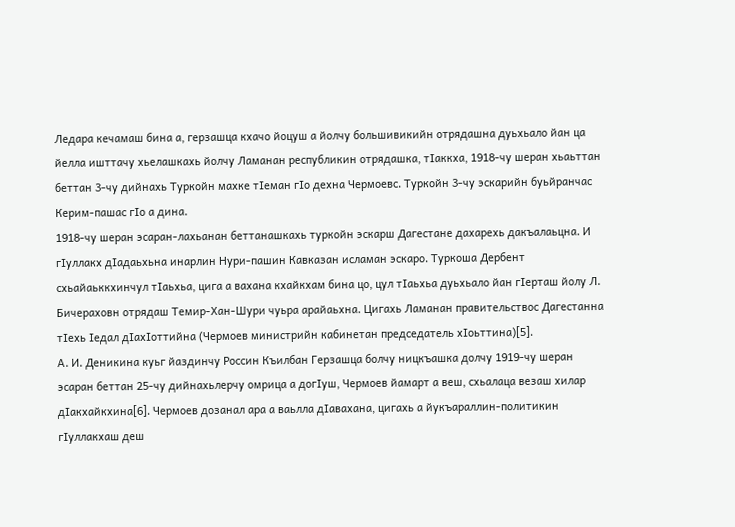Ледара кечамаш бина а, герзашца кхачо йоцуш а йолчу большивикийн отрядашна дуьхьало йан ца йелла ишттачу хьелашкахь йолчу Ламанан республикин отрядашка, тӀаккха, 1918-чу шеран хьаьттан беттан 3-чу дийнахь Туркойн махке тӀеман гӀо дехна Чермоевс. Туркойн 3-чу эскарийн буьйранчас Керим-пашас гӀо а дина.
1918-чу шеран эсаран-лахьанан беттанашкахь туркойн эскарш Дагестане дахарехь дакъалаьцна. И гӀуллакх дӀадаьхьна инарлин Нури-пашин Кавказан исламан эскаро. Туркоша Дербент схьайаьккхинчул тӀаьхьа, цига а вахана кхайкхам бина цо, цул тӀаьхьа дуьхьало йан гӀерташ йолу Л. Бичераховн отрядаш Темир-Хан-Шури чуьра арайаьхна. Цигахь Ламанан правительствос Дагестанна тӀехь Ӏедал дӀахӀоттийна (Чермоев министрийн кабинетан председатель хӀоьттина)[5].
А. И. Деникина куьг йаздинчу Россин Къилбан Герзашца болчу ницкъашка долчу 1919-чу шеран эсаран беттан 25-чу дийнахьлерчу омрица а догӀуш, Чермоев йамарт а веш, схьалаца везаш хилар дӀакхайкхина[6]. Чермоев дозанал ара а ваьлла дӀавахана, цигахь а йукъараллин-политикин гӀуллакхаш деш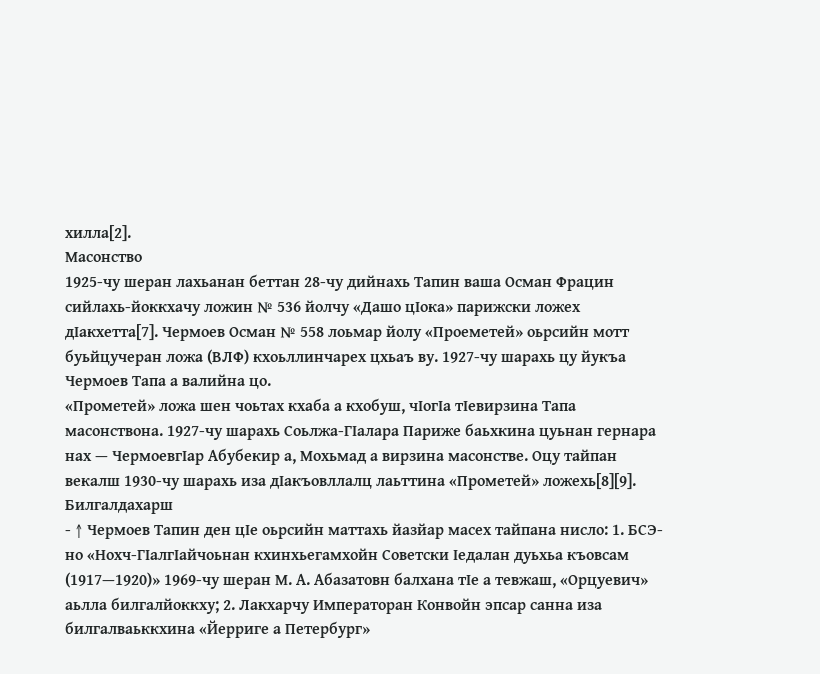хилла[2].
Масонство
1925-чу шеран лахьанан беттан 28-чу дийнахь Тапин ваша Осман Фрацин сийлахь-йоккхачу ложин № 536 йолчу «Дашо цӀока» парижски ложех дӀакхетта[7]. Чермоев Осман № 558 лоьмар йолу «Проеметей» оьрсийн мотт буьйцучеран ложа (ВЛФ) кхоьллинчарех цхьаъ ву. 1927-чу шарахь цу йукъа Чермоев Тапа а валийна цо.
«Прометей» ложа шен чоьтах кхаба а кхобуш, чӀогӀа тӀевирзина Тапа масонствона. 1927-чу шарахь Соьлжа-ГӀалара Париже баьхкина цуьнан гернара нах — ЧермоевгӀар Абубекир а, Мохьмад а вирзина масонстве. Оцу тайпан векалш 1930-чу шарахь иза дӀакъовллалц лаьттина «Прометей» ложехь[8][9].
Билгалдахарш
- ↑ Чермоев Тапин ден цӀе оьрсийн маттахь йазйар масех тайпана нисло: 1. БСЭ-но «Нохч-ГӀалгӀайчоьнан кхинхьегамхойн Советски Ӏедалан дуьхьа къовсам (1917—1920)» 1969-чу шеран М. А. Абазатовн балхана тӀе а тевжаш, «Орцуевич» аьлла билгалйоккху; 2. Лакхарчу Императоран Конвойн эпсар санна иза билгалваьккхина «Йерриге а Петербург»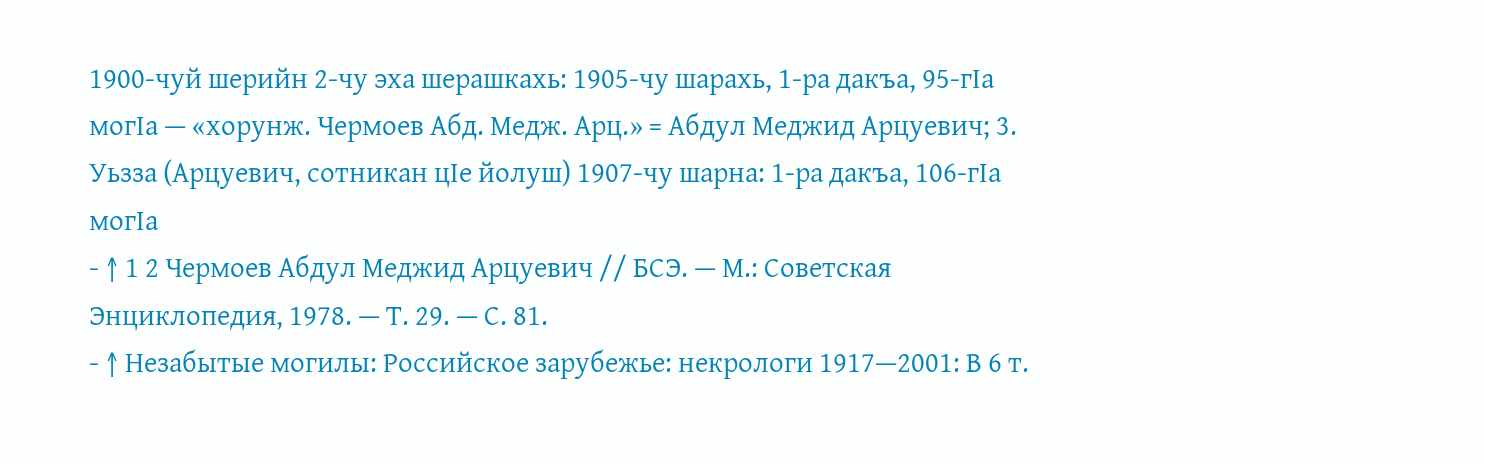1900-чуй шерийн 2-чу эха шерашкахь: 1905-чу шарахь, 1-ра дакъа, 95-гӀа могӀа — «хорунж. Чермоев Абд. Медж. Арц.» = Абдул Меджид Арцуевич; 3. Уьзза (Арцуевич, сотникан цӀе йолуш) 1907-чу шарна: 1-ра дакъа, 106-гӀа могӀа
- ↑ 1 2 Чермоев Абдул Меджид Арцуевич // БСЭ. — М.: Советская Энциклопедия, 1978. — Т. 29. — С. 81.
- ↑ Незабытые могилы: Российское зарубежье: некрологи 1917—2001: В 6 т.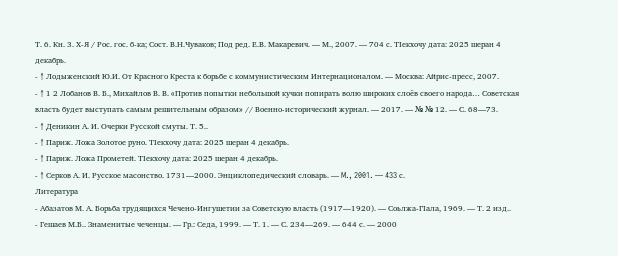Т. 6. Кн. 3. Х-Я / Рос. гос. б-ка; Сост. В.Н.Чуваков; Под ред. Е.В. Макаревич. — М., 2007. — 704 с. ТӀекхочу дата: 2025 шеран 4 декабрь.
- ↑ Лодыженский Ю.И. От Красного Креста к борьбе с коммунистическим Интернационалом. — Москва: Айрис-пресс, 2007.
- ↑ 1 2 Лобанов В. Б., Михайлов В. В. «Против попытки небольшой кучки попирать волю широких слоёв своего народа… Советская власть будет выступать самым решительным образом» // Военно-исторический журнал. — 2017. — № № 12. — С. 68—73.
- ↑ Деникин А. И. Очерки Русской смуты. Т. 5..
- ↑ Париж. Ложа Золотое руно. ТӀекхочу дата: 2025 шеран 4 декабрь.
- ↑ Париж. Ложа Прометей. ТӀекхочу дата: 2025 шеран 4 декабрь.
- ↑ Серков А. И. Русское масонство. 1731—2000. Энциклопедический словарь. — M., 2001. — 433 с.
Литература
- Абазатов М. А. Борьба трудящихся Чечено-Ингушетии за Советскую власть (1917—1920). — Соьлжа-ГIала, 1969. — Т. 2 изд..
- Гешаев М.Б.. Знаменитые чеченцы. — Гр.: Седа, 1999. — Т. 1. — С. 234—269. — 644 с. — 2000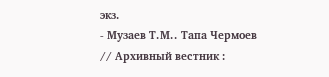экз.
- Музаев Т.М.. Тапа Чермоев // Архивный вестник :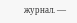журнал. —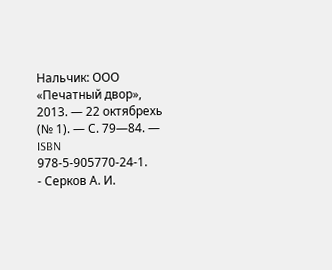Нальчик: ООО «Печатный двор», 2013. — 22 октябрехь (№ 1). — С. 79—84. — ISBN 978-5-905770-24-1.
- Серков А. И.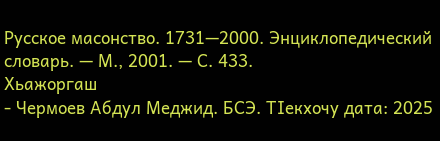Русское масонство. 1731—2000. Энциклопедический словарь. — М., 2001. — С. 433.
Хьажоргаш
- Чермоев Абдул Меджид. БСЭ. ТӀекхочу дата: 2025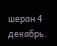шеран 4 декабрь.